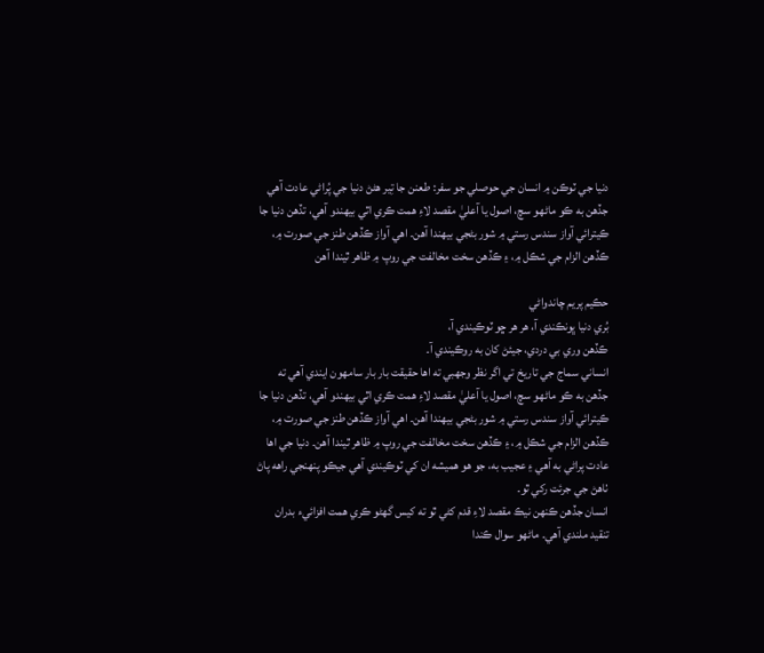دنيا جي ٽوڪن ۾ انسان جي حوصلي جو سفر: طعنن جا تِير ھڻڻ دنيا جي پُراڻي عادت آھي
جڏهن به ڪو ماڻهو سچ، اصول يا آعليٰ مقصد لاءِ همت ڪري اٿي بيهندو آهي، تڏهن دنيا جا ڪيترائي آواز سندس رستي ۾ شور بڻجي بيهندا آهن۔ اهي آواز ڪڏهن طنز جي صورت ۾، ڪڏهن الزام جي شڪل ۾، ۽ ڪڏهن سخت مخالفت جي روپ ۾ ظاهر ٿيندا آهن

حڪيم پريم چاندواڻي
بُري دنيا ڀونڪندي آ، هر هر ڇو ٽوڪيندي آ،
ڪڏهن وري بي دردي، جيئڻ کان به روڪيندي آ۔
انساني سماج جي تاريخ تي اگر نظر وجهبي ته اها حقيقت بار بار سامهون ايندي آهي ته جڏهن به ڪو ماڻهو سچ، اصول يا آعليٰ مقصد لاءِ همت ڪري اٿي بيهندو آهي، تڏهن دنيا جا ڪيترائي آواز سندس رستي ۾ شور بڻجي بيهندا آهن۔ اهي آواز ڪڏهن طنز جي صورت ۾، ڪڏهن الزام جي شڪل ۾، ۽ ڪڏهن سخت مخالفت جي روپ ۾ ظاهر ٿيندا آهن۔ دنيا جي اها عادت پراڻي به آهي ۽ عجيب به، جو هو هميشه ان کي ٽوڪيندي آهي جيڪو پنهنجي راهه پاڻ ٺاهڻ جي جرئت رکي ٿو۔
انسان جڏهن ڪنهن نيڪ مقصد لاءِ قدم کڻي ٿو ته کيس گهڻو ڪري همت افزائيء بدران تنقيد ملندي آهي۔ ماڻهو سوال ڪندا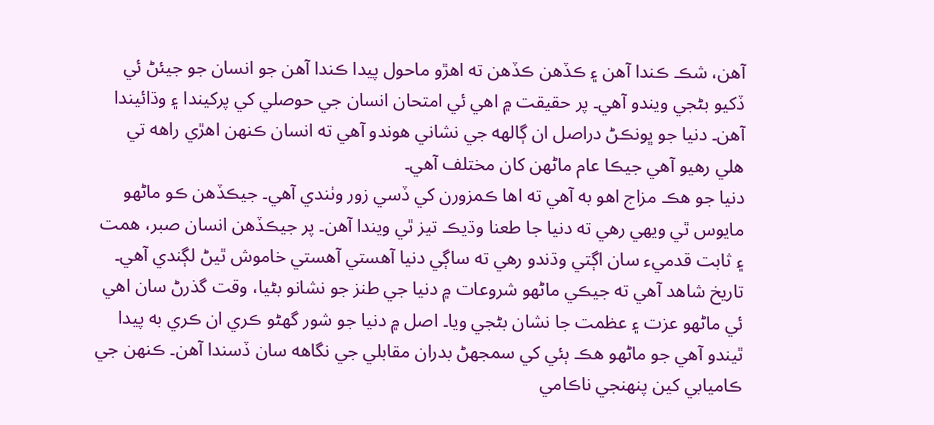آهن، شڪ ڪندا آهن ۽ ڪڏهن ڪڏهن ته اهڙو ماحول پيدا ڪندا آهن جو انسان جو جيئڻ ئي ڏکيو بڻجي ويندو آهي۔ پر حقيقت ۾ اهي ئي امتحان انسان جي حوصلي کي پرکيندا ۽ وڌائيندا آهن۔ دنيا جو ڀونڪڻ دراصل ان ڳالهه جي نشاني هوندو آهي ته انسان ڪنهن اهڙي راهه تي هلي رهيو آهي جيڪا عام ماڻهن کان مختلف آهي۔
دنيا جو هڪ مزاج اهو به آهي ته اها ڪمزورن کي ڏسي زور وٺندي آهي۔ جيڪڏهن ڪو ماڻهو مايوس ٿي ويهي رهي ته دنيا جا طعنا وڌيڪ تيز ٿي ويندا آهن۔ پر جيڪڏهن انسان صبر، همت ۽ ثابت قدميء سان اڳتي وڌندو رهي ته ساڳي دنيا آهستي آهستي خاموش ٿيڻ لڳندي آهي۔ تاريخ شاهد آهي ته جيڪي ماڻهو شروعات ۾ دنيا جي طنز جو نشانو بڻيا، وقت گذرڻ سان اهي ئي ماڻهو عزت ۽ عظمت جا نشان بڻجي ويا۔ اصل ۾ دنيا جو شور گهڻو ڪري ان ڪري به پيدا ٿيندو آهي جو ماڻهو هڪ ٻئي کي سمجهڻ بدران مقابلي جي نگاهه سان ڏسندا آهن۔ ڪنهن جي ڪاميابي کين پنهنجي ناڪامي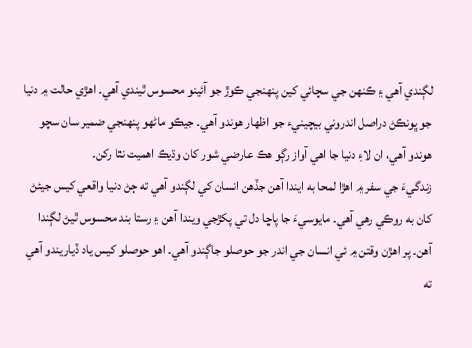لڳندي آهي ۽ ڪنهن جي سچائي کين پنهنجي ڪوڙ جو آئينو محسوس ٿيندي آهي۔ اهڙي حالت ۾ دنيا جو ڀونڪڻ دراصل اندروني بيچينيء جو اظهار هوندو آهي۔ جيڪو ماڻهو پنهنجي ضمير سان سچو هوندو آهي، ان لاءِ دنيا جا اهي آواز رڳو هڪ عارضي شور کان وڌيڪ اهميت نٿا رکن۔
زندگيءَ جي سفر ۾ اهڙا لمحا به ايندا آهن جڏهن انسان کي لڳندو آهي ته ڄڻ دنيا واقعي کيس جيئڻ کان به روڪي رهي آهي۔ مايوسيءَ جا پاڇا دل تي پکڙجي ويندا آهن ۽ رستا بند محسوس ٿيڻ لڳندا آهن۔ پر اهڙن وقتن ۾ ئي انسان جي اندر جو حوصلو جاڳندو آهي۔ اهو حوصلو کيس ياد ڏياريندو آهي ته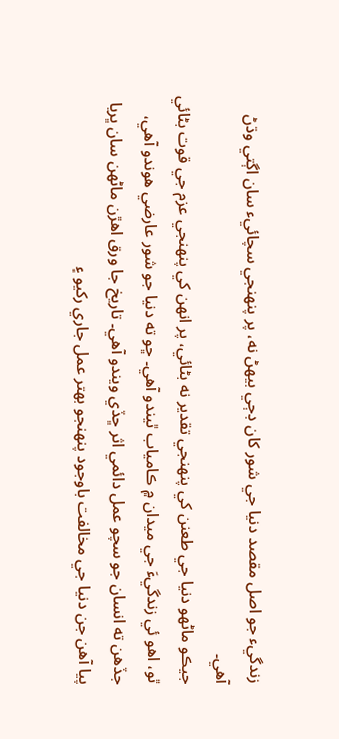زندگيء جو اصل مقصد دنيا جي شور کان ڊڄي بيهڻ نه، پر پنهنجي سچائيء سان اڳتي وڌڻ آهي۔
جيڪو ماڻهو دنيا جي طعنن کي پنهنجي تقدير نه بڻائي، پر انهن کي پنهنجي عزم جي قوت بڻائي ٿو، اهو ئي زندگيءَ جي ميدان ۾ ڪامياب ٿيندو آهي۔ ڇو ته دنيا جو شور عارضي هوندو آهي، جڏهن ته انسان جو سچو عمل دائمي اثر ڇڏي ويندو آهي۔ تاريخ جا ورق اهڙن ماڻهن سان ڀريا پيا آهن جن دنيا جي مخالفت باوجود پنهنجو بهتر عمل جاري رکيو ۽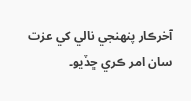آخرڪار پنهنجي نالي کي عزت سان امر ڪري ڇڏيو۔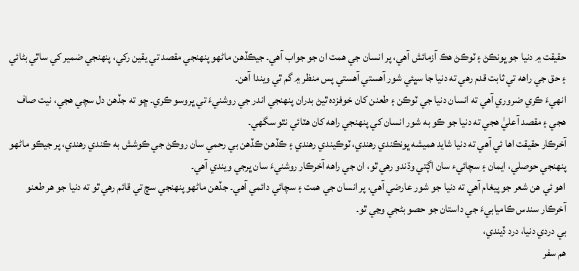حقيقت ۾ دنيا جو ڀونڪڻ ۽ ٽوڪڻ هڪ آزمائش آهي، پر انسان جي همت ان جو جواب آهي۔ جيڪڏهن ماڻهو پنهنجي مقصد تي يقين رکي، پنهنجي ضمير کي ساٿي بڻائي ۽ حق جي راهه تي ثابت قدم رهي ته دنيا جا سڀئي شور آهستي آهستي پس منظر ۾ گم ٿي ويندا آهن۔
انهيءَ ڪري ضروري آهي ته انسان دنيا جي ٽوڪن ۽ طعنن کان خوفزده ٿيڻ بدران پنهنجي اندر جي روشنيءَ تي ڀروسو ڪري۔ ڇو ته جڏهن دل سچي هجي، نيت صاف هجي ۽ مقصد آعليٰ هجي ته دنيا جو ڪو به شور انسان کي پنهنجي راهه کان هٽائي نٿو سگهي۔
آخرڪار حقيقت اها ئي آهي ته دنيا شايد هميشه ڀونڪندي رهندي، ٽوڪيندي رهندي ۽ ڪڏهن ڪڏهن بي رحمي سان روڪڻ جي ڪوشش به ڪندي رهندي، پر جيڪو ماڻهو پنهنجي حوصلي، ايمان ۽ سچائيء سان اڳتي وڌندو رهي ٿو، ان جي راهه آخرڪار روشنيءَ سان ڀرجي ويندي آهي۔
اهو ئي هن شعر جو پيغام آهي ته دنيا جو شور عارضي آهي، پر انسان جي همت ۽ سچائي دائمي آهي۔ جڏهن ماڻهو پنهنجي سچ تي قائم رهي ٿو ته دنيا جو هر طعنو آخرڪار سندس ڪاميابيءَ جي داستان جو حصو بڻجي وڃي ٿو۔
بي دردي دنيا، درد ڏيندي،
هم سفر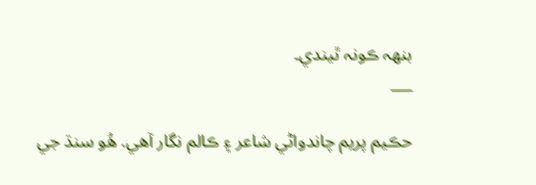بنھہ ڪونہ ٿيندي۔
___

حڪيم پريم چاندواڻي شاعر ۽ ڪالم نگار آھي. ھُو سنڌ جي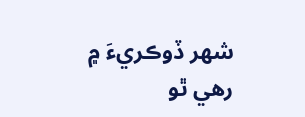شھر ڏوڪريءَ ۾ رھي ٿو